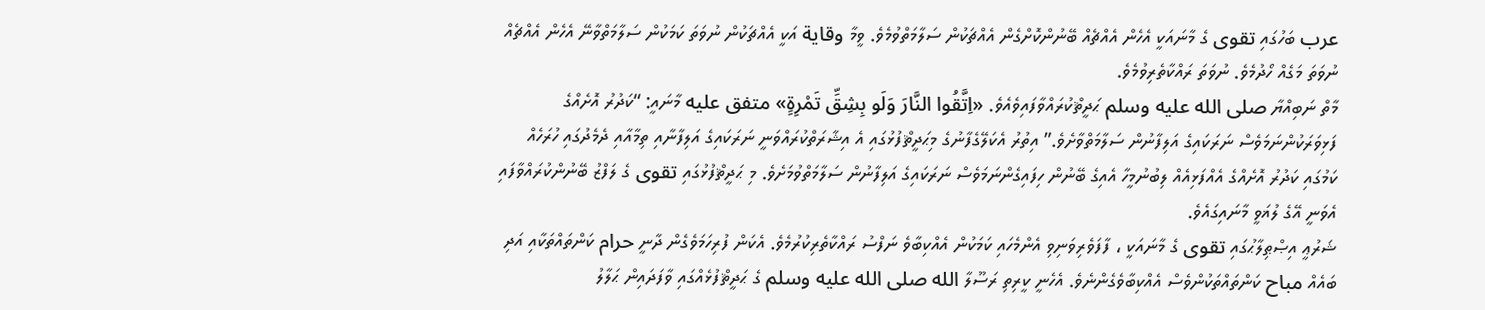عرب ބަހުގައި تقوى ގެ މާނައަކީ އެހެން އެއްޗެއް ބޭނުންކޮށްގެން އެއްޗަކުން ސަލާމަތްވުމެވެ. ވީމާ وقاية އަކީ އެއްޗަކުން ނުވަތަ ކަމަކުން ސަލާމަތްވާނޭ އެހެން އެއްޗެއް ނުވަތަ މަގެއް ހޯދުމެވެ. ނުވަތަ ރައްކާތެރިވުމެވެ.
މާތް ނަބިއްޔާ صلى الله عليه وسلم ޙަދީޘްކުރައްވާފައިވެއެވެ. «اِتَّقُوا النَّارَ وَلَو بِشِقِّ تَمْرِةٍ» متفق عليه މާނައީ: “ކަދުރު އޮށެއްގެ ފަޅިވަރަކުންނަމަވެސް ނަރަކައިގެ އަލިފާނުން ސަލާމަތްވާށެވެ.” އިތުރު އެކަލޭގެފާނުގެ މިޙަދީޘްފުޅުގައި އެ އިޝާރަތްކުރައްވަނީ ނަރަކައިގެ އަލިފާނާއި ތިމާއާއި ދެމެދުގައި ހުރަހެއް ކަމުގައި ކަދުރު އޮށެއްގެ އެއްފަޅިއެއް ލިބުނުމީހާ އެއިގެ ބޭނުން ހިފައިގެންނަމަވެސް ނަރަކައިގެ އަލިފާނުން ސަލާމަތްވުމަށެވެ. މި ޙަދީޘްފުޅުގައި تقوى ގެ ލަފްޒު ބޭނުންކުރައްވާފައި އެވަނީ އޭގެ ލުޣަވީ މާނައިގައެވެ.
ޝަރުޢީ އިޞްޠިލާޙުގައި تقوى ގެ މާނައަކީ ، ފާފަވެރިވަނިވި އެންމެހައި ކަމަކުން އެއްކިބާވެ ނަފްސު ރައްކާތެރިކުރުމެވެ. އެކަން ފުރިހަމަވެގެން ދާނީ حرام ކަންތައްތަކާއި އަދި ބައެއް مباح ކަންތައްތަކުންވެސް އެއްކިބާވެގެންނެވެ. އެހެނީ ކީރިތި ރަސޫލާ الله صلى الله عليه وسلم ގެ ޙަދީޘްފުޅެއްގައި ވާފަދައިން ޙަލާލު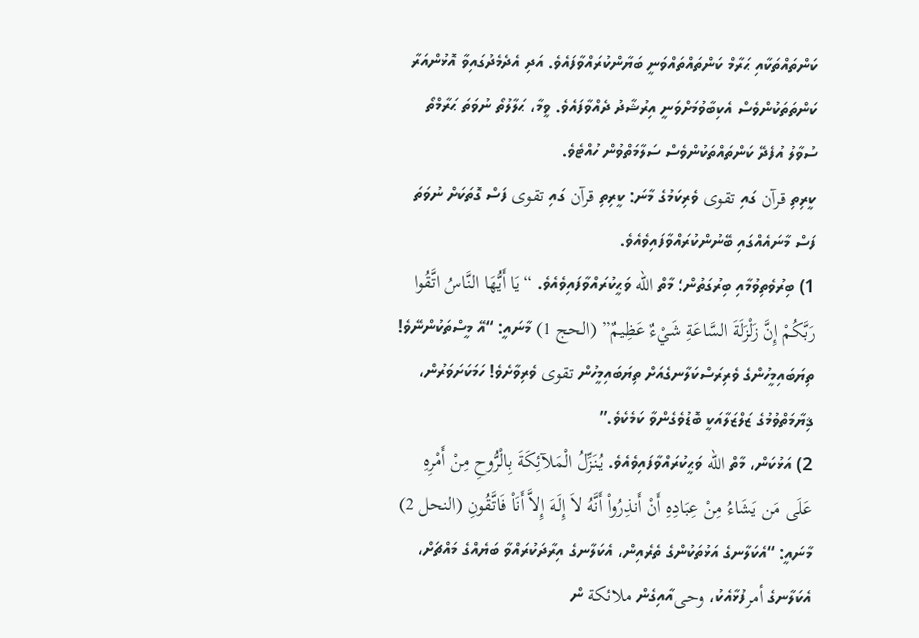ކަންތައްތަކާއި ޙަރާމް ކަންތައްތައްވަނީ ބަޔާންކުރައްވާފައެވެ. އަދި އެދެމެދުގައިވާ އޮޅުންއަރާ ކަންތަތަކުންވެސް އެކިބާވުމަށްވަނީ އިރުޝާދު ދެއްވާފައެވެ. ވީމާ، ޙަލާލުތޯ ނުވަތަ ޙަރާމްތޯ ސުވާލު އުފެދޭ ކަންތައްތަކުންވެސް ސަލާމަތްވުން ހުއްޓެވެ.
ކީރިތި قرآن ގައި تقوى ވެރިކަމުގެ މާނަ: ކީރިތި قرآن ގައި تقوى ފަސް ގޮތަކަށް ނުވަތަ ފަސް މާނައެއްގައި ބޭނުންކުރައްވާފައިވެއެވެ.
1) ބިރުވެތިވުމާއި ބިރުގަތުން؛ މާތް الله ވަޙީކުރައްވާފައިވެއެވެ. “يَا أَيُّهَا النَّاسُ اتَّقُوا رَبَّكُمْ إِنَّ زَلْزَلَةَ السَّاعَةِ شَيْءٌ عَظِيمٌ” (الحج 1) މާނައީ: “އޭ މީސްތަކުންނޭވެ! ތިޔަބައިމީހުންގެ ވެރިރަސްކަލާނގެއަށް ތިޔަބައިމީހުން تقوى ވެރިވާށެވެ! ހަމަކަށަވަރުން، ޤިޔާމަތްވުމުގެ ޒަލްޒަލާއަކީ ބޮޑުވެގެންވާ ކަމެކެވެ.”
2) އަޅުކަން، މާތް الله ވަޙީކުރައްވާފައިވެއެވެ. يُنَزِّلُ الْمَلآئِكَةَ بِالْرُّوحِ مِنْ أَمْرِهِ عَلَى مَن يَشَاءُ مِنْ عِبَادِهِ أَنْ أَنذِرُواْ أَنَّهُ لاَ إِلَـهَ إِلاَّ أَنَاْ فَاتَّقُونِ (النحل 2) މާނައީ: “އެކަލާނގެ އަޅުތަކުންގެ ތެރެއިން، އެކަލާނގެ އިރާދަކުރައްވާ ބަޔެއްގެ މައްޗަށް، އެކަލާނގެ أمرފުޅާއެކު، وحىއާއިގެން ملائكة ން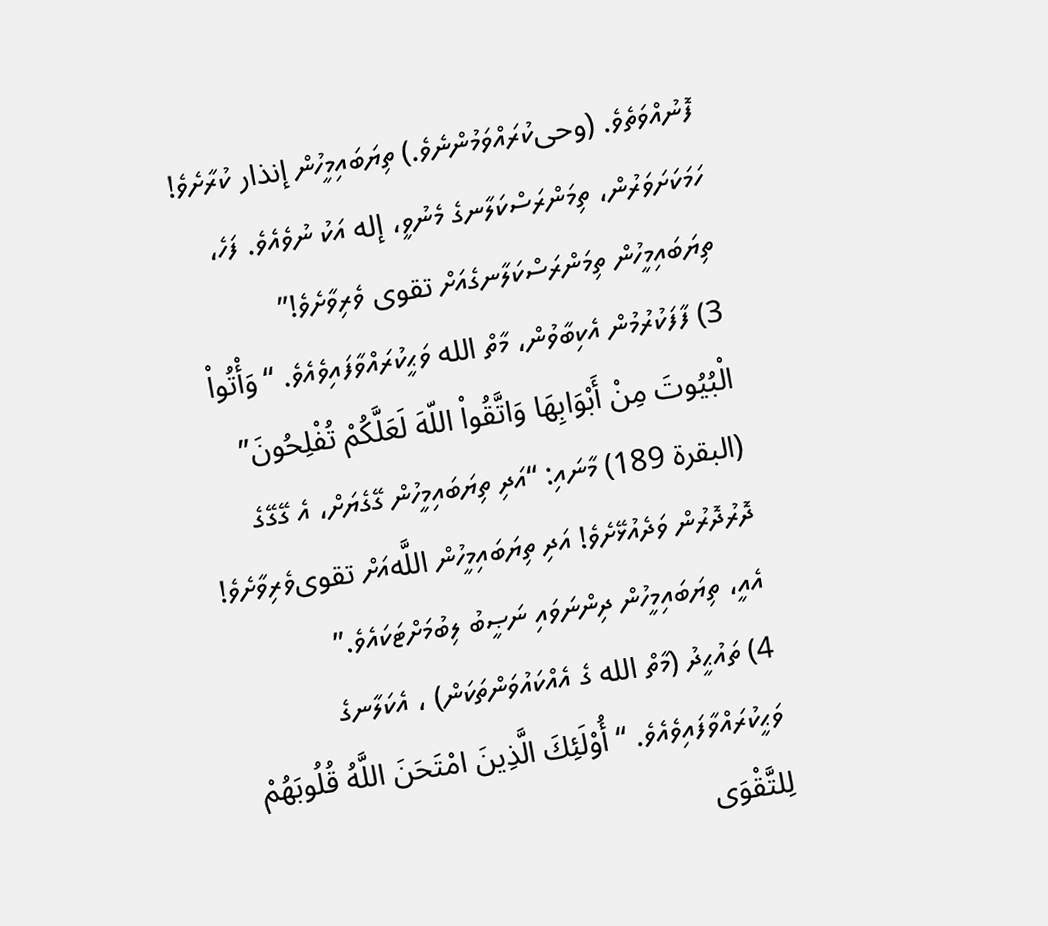ފޮނުއްވަތެވެ. (وحىކުރައްވަމުންނެވެ.) ތިޔަބައިމީހުން إنذار ކުރާށެވެ! ހަމަކަށަވަރުން، ތިމަންރަސްކަލާނގެ މެނުވީ، إله އަކު ނުވެއެވެ. ފަހެ، ތިޔަބައިމީހުން ތިމަންރަސްކަލާނގެއަށް تقوى ވެރިވާށެވެ!”
3) ފާފަކުރުމުން އެކިބާވުން، މާތް الله ވަޙީކުރައްވާފައިވެއެވެ. “وَأْتُواْ الْبُيُوتَ مِنْ أَبْوَابِهَا وَاتَّقُواْ اللّهَ لَعَلَّكُمْ تُفْلِحُونَ” (البقرة 189) މާނައި: “އަދި ތިޔަބައިމީހުން ގޭގެޔަށް، އެ ގޭގޭގެ ދޮރުދޮރުން ވަދެއުޅޭށެވެ! އަދި ތިޔަބައިމީހުން اللَّهއަށް تقوىވެރިވާށެވެ! އެއީ، ތިޔަބައިމީހުން ދިންނަވައި ނަޞީބު ލިބުމަށްޓަކައެވެ.”
4) ތައުޙީދު (މާތް الله ގެ އެއްކައުވަންތަކަން) ، އެކަލާނގެ ވަޙީކުރައްވާފައިވެއެވެ. “أُوْلَئِكَ الَّذِينَ امْتَحَنَ اللَّهُ قُلُوبَهُمْ لِلتَّقْوَى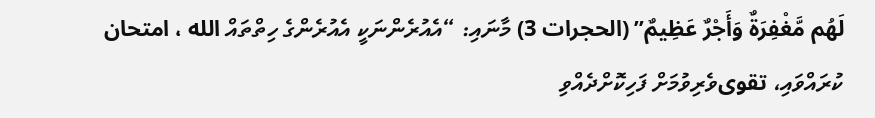لَهُم مَّغْفِرَةٌ وَأَجْرٌ عَظِيمٌ” (الحجرات 3) މާނައި: “އެއުރެންނަކީ އެއުރެންގެ ހިތްތައް الله ، امتحان ކުރައްވައި، تقوىވެރިވުމަށް ފަހިކޮށްދެއްވި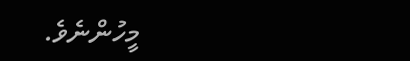މީހުންނެވެ.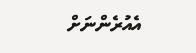އެއުރެންނަށް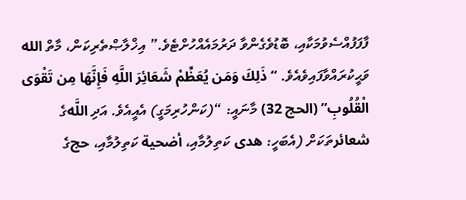ފާފަފުއްސެވުމަކާއި، ބޮޑުވެގެންވާ ދަރުމައެއްހުށްޓެވެ.” އިޚްލާޞްތެރިކަން، މާތް الله ވަޙީކުރައްވާފައިވެއެވެ. “ذَلِكَ وَمَن يُعَظِّمْ شَعَائِرَ اللَّهِ فَإِنَّهَا مِن تَقْوَى الْقُلُوبِ” (الحج 32) މާނައީ: “(ކަންހުރިމަގީ) އެއީއެވެ. އަދި اللَّهގެ شعائرތަކަށް (އެބަހީ: هدى ކަތިލުމާއި، أضحية ކަތިލުމާއި، حجގެ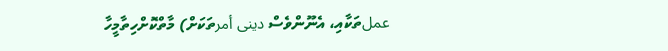عملތަކާއި، އެނޫންވެސް دينى أمرތަކަށް) މާތްކޮށްހިތާމީހާ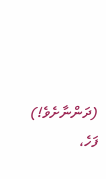(ދަންނާށެވެ!) ފަހެ،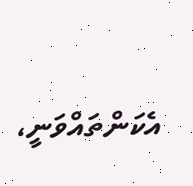އެކަންތައްވަނީ،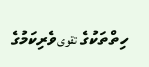ހިތްތަކުގެ تقوىވެރިކަމުގެ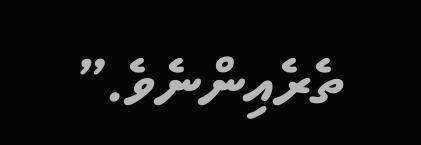ތެރެއިންނެވެ.”